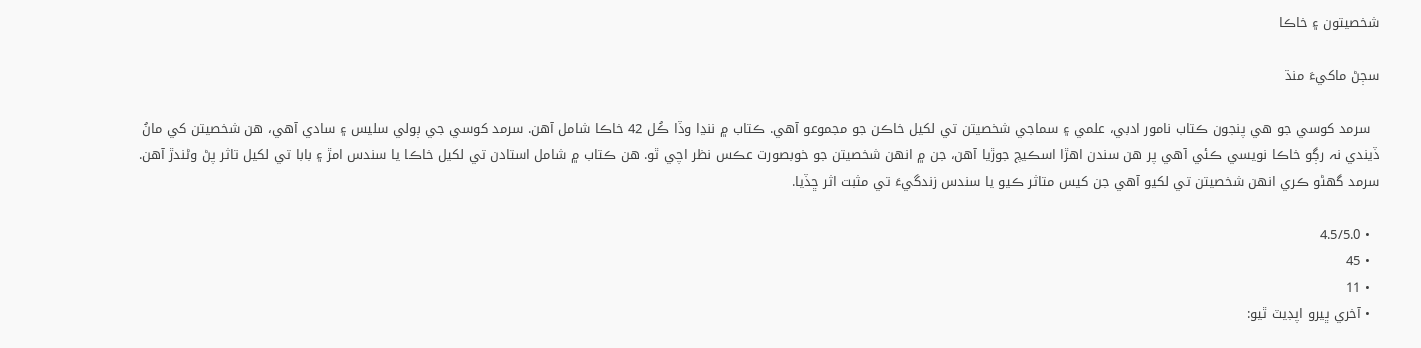شخصيتون ۽ خاڪا

سڄڻ ماکيءَ منڌ

  سرمد کوسي جو هي پنجون ڪتاب نامور ادبي، علمي ۽ سماجي شخصيتن تي لکيل خاڪن جو مجموعو آهي. ڪتاب ۾ ننڍا وڏا ڪُل 42 خاڪا شامل آهن. سرمد کوسي جي ٻولي سليس ۽ سادي آهي، هن شخصيتن کي مانُ ڏيندي نہ رڳو خاڪا نويسي ڪئي آهي پر هن سندن اهڙا اسڪيچ جوڙيا آهن، جن ۾ انھن شخصيتن جو خوبصورت عڪس نظر اچي ٿو. هن ڪتاب ۾ شامل استادن تي لکيل خاڪا يا سندس امڙ ۽ بابا تي لکيل تاثر پڻ وڻندڙ آهن. سرمد گهڻو ڪري انھن شخصيتن تي لکيو آهي جن کيس متاثر ڪيو يا سندس زندگيءَ تي مثبت اثر ڇڏيا.

  • 4.5/5.0
  • 45
  • 11
  • آخري ڀيرو اپڊيٽ ٿيو: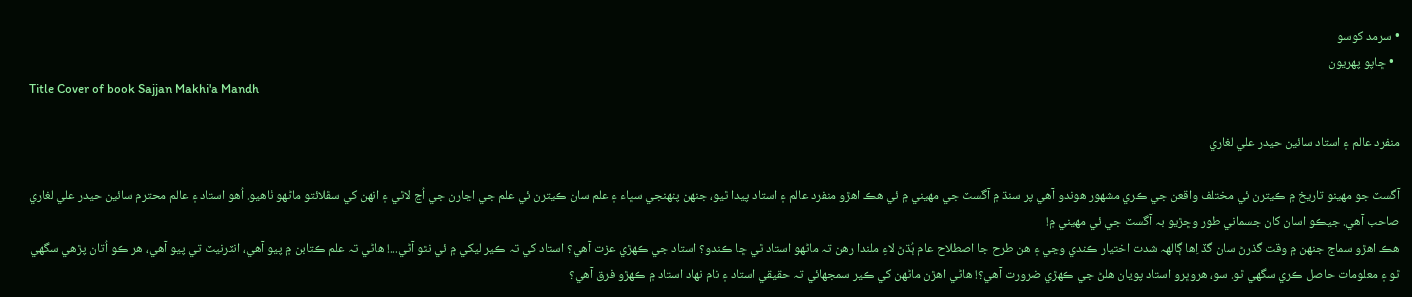• سرمد کوسو
  • ڇاپو پھريون
Title Cover of book Sajjan Makhi'a Mandh

منفرد عالم ۽ استاد سائين حيدر علي لغاري

آگسٽ جو مھينو تاريخ ۾ ڪيترن ئي مختلف واقعن جي ڪري مشھور هوندو آهي پر سنڌ ۾ آگسٽ جي مھيني ۾ ئي هڪ اهڙو منفرد عالم ۽ استاد پيدا ٿيو، جنھن پنھنجي سڀاء ۽ علم سان ڪيترن ئي علم جي اڃارن جي اُڃ لاٿي ۽ انھن کي سڦلائتو ماڻھو ٺاهيو. اُهو استاد ۽ عالم محترم سائين حيدر علي لغاري صاحب آهي. جيڪو اسان کان جسماني طور وڇڙيو بہ آگسٽ جي ئي مھيني ۾!
هڪ اهڙو سماج جنھن ۾ وقت گذرڻ سان گڏ اِها ڳالھہ شدت اختيار ڪندي وڃي ۽ هن طرح جا اصطلاح عام ٻُڌڻ لاءِ ملندا رهن تہ ماڻھو استاد ٿي ڇا ڪندو؟ استاد جي ڪھڙي عزت آهي؟ استاد کي تہ ڪير ليکي ۾ ئي نٿو آڻي...! هاڻي تہ علم ڪتابن ۾ پيو آهي، انٽرنيٽ تي پيو آهي، هر ڪو اُتان پڙهي سگهي ٿو ۽ معلومات حاصل ڪري سگهي ٿو. سو، هروڀرو استاد پويان هلڻ جي ڪھڙي ضرورت آهي؟! هاڻي اهڙن ماڻھن کي ڪير سمجهائي تہ حقيقي استاد ۽ نام نھاد استاد ۾ ڪھڙو فرق آهي؟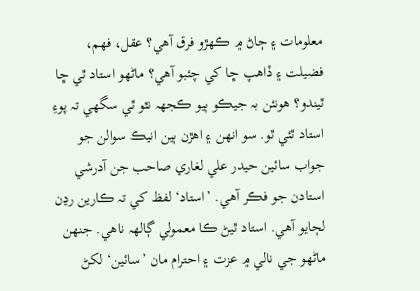معلومات ۽ ڄاڻ ۾ ڪھڙو فرق آهي؟ عقل، فھم، فضيلت ۽ ڏاهپ ڇا کي چئبو آهي؟ ماڻھو استاد ٿي ڇا ٿيندو؟ هونئن بہ جيڪو ٻيو ڪجهہ نٿو ٿي سگهي تہ پوءِ استاد ٿئي ٿو. سو انھن ۽ اهڙن ٻين انيڪ سوالن جو جواب سائين حيدر علي لغاري صاحب جن آدرشي استادن جو فڪر آهي. ’استاد‘ لفظ کي تہ ڪارين رڍن لڄايو آهي. استاد ٿيڻ ڪا معمولي ڳالھہ ناهي. جنھن ماڻھو جي نالي ۾ عزت ۽ احترام مان ’سائين‘ لکڻ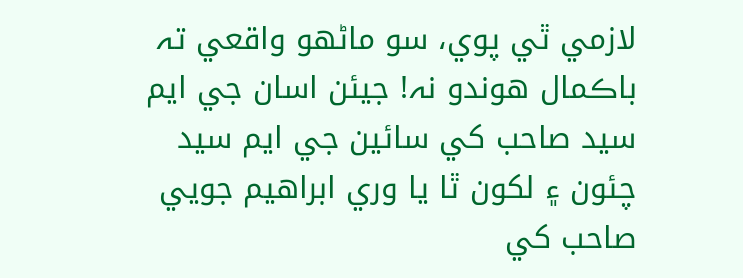لازمي ٿي پوي، سو ماڻھو واقعي تہ باڪمال هوندو نہ! جيئن اسان جي ايم سيد صاحب کي سائين جي ايم سيد چئون ۽ لکون ٿا يا وري ابراهيم جويي صاحب کي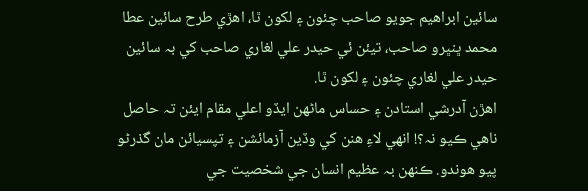سائين ابراهيم جويو صاحب چئون ۽ لکون ٿا، اهڙي طرح سائين عطا محمد ڀنڀرو صاحب، تيئن ئي حيدر علي لغاري صاحب کي بہ سائين حيدر علي لغاري چئون ۽ لکون ٿا.
اهڙن آدرشي استادن ۽ حساس ماڻھن ايڏو اعلي مقام ايئن تہ حاصل ناهي ڪيو نہ؟! انھي لاءِ هنن کي وڏين آزمائشن ۽ تپسيائن مان گذرڻو پيو هوندو. ڪنھن بہ عظيم انسان جي شخصيت جي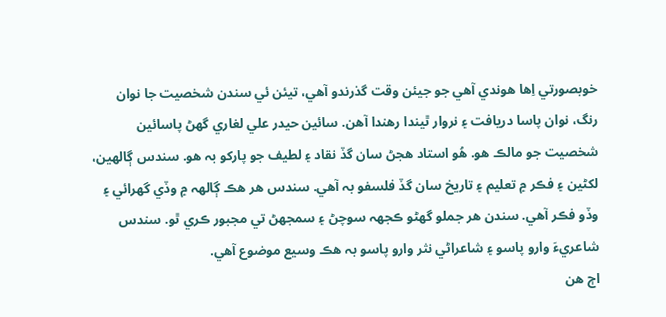خوبصورتي اِها هوندي آهي جو جيئن وقت گذرندو آهي، تيئن ئي سندن شخصيت جا نوان رنگ، نوان پاسا دريافت ۽ نروار ٿيندا رهندا آهن. سائين حيدر علي لغاري گهڻ پاسائين شخصيت جو مالڪ هو. هُو استاد هجڻ سان گڏ نقاد ۽ لطيف جو پارکو بہ هو. سندس ڳالھين، لکڻين ۽ فڪر ۾ تعليم ۽ تاريخ سان گڏ فلسفو بہ آهي. سندس هر هڪ ڳالھہ ۾ وڏي گهرائي ۽ وڏو فڪر آهي. سندن هر جملو گهڻو ڪجهہ سوچڻ ۽ سمجهڻ تي مجبور ڪري ٿو. سندس شاعريءَ وارو پاسو ۽ شاعراڻي نثر وارو پاسو بہ هڪ وسيع موضوع آهي.
اڄ هن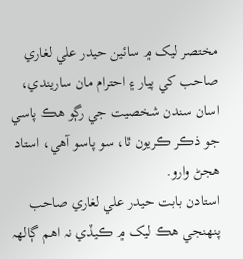مختصر ليک ۾ سائين حيدر علي لغاري صاحب کي پيار ۽ احترام مان ساريندي، اسان سندن شخصيت جي رڳو هڪ پاسي جو ذڪر ڪريون ٿا، سو پاسو آهي، استاد هجڻ وارو.
استادن بابت حيدر علي لغاري صاحب پنھنجي هڪ ليک ۾ ڪيڏي نہ اهم ڳالھہ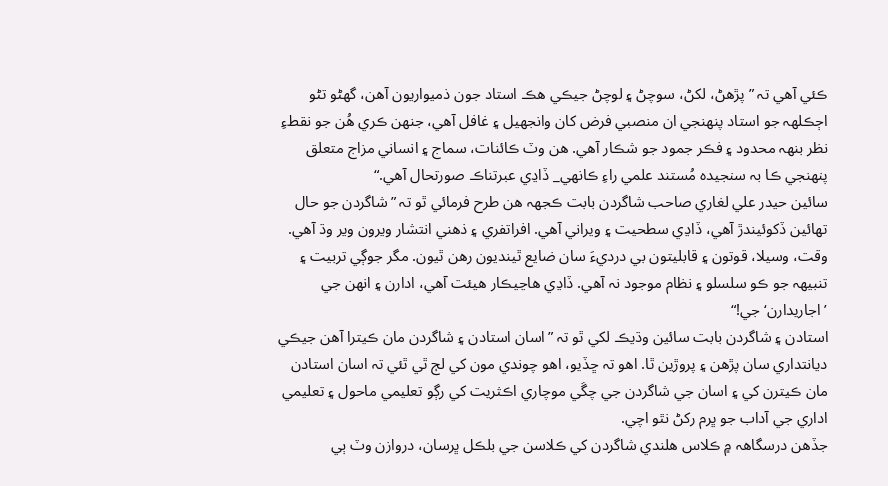ڪئي آهي تہ ”پڙهڻ، لکڻ، سوچڻ ۽ لوچڻ جيڪي هڪ استاد جون ذميواريون آهن، گهڻو تڻو اڄڪلھہ جو استاد پنھنجي ان منصبي فرض کان وانجهيل ۽ غافل آهي، جنھن ڪري هُن جو نقطءِ نظر بنھہ محدود ۽ فڪر جمود جو شڪار آهي. هن وٽ ڪائنات، سماج ۽ انساني مزاج متعلق پنھنجي ڪا بہ سنجيدہ مُستند علمي راءِ ڪانھي_ ڏاڍي عبرتناڪ صورتحال آهي.“
سائين حيدر علي لغاري صاحب شاگردن بابت ڪجهہ هن طرح فرمائي ٿو تہ ”شاگردن جو حال تھائين ڏکوئيندڙ آهي، ڏاڍي سطحيت ۽ ويراني آهي. افراتفري ۽ ذهني انتشار ويرون وير وڌ آهي. وقت، وسيلا، قوتون ۽ قابليتون بي درديءَ سان ضايع ٿينديون رهن ٿيون. مگر جوڳي تربيت ۽ تنبيھہ جو ڪو سلسلو ۽ نظام موجود نہ آهي. ڏاڍي هاڃيڪار هيئت آهي، ادارن ۽ انھن جي ’اجاريدارن‘ جي!“
استادن ۽ شاگردن بابت سائين وڌيڪ لکي ٿو تہ ”اسان استادن ۽ شاگردن مان ڪيترا آهن جيڪي ديانتداري سان پڙهن ۽ پروڙين ٿا. اهو تہ ڇڏيو، اهو چوندي مون کي لڄ ٿي ٿئي تہ اسان استادن مان ڪيترن کي ۽ اسان جي شاگردن جي چڱي موچاري اڪثريت کي رڳو تعليمي ماحول ۽ تعليمي اداري جي آداب جو ڀرم رکڻ نٿو اچي.
جڏهن درسگاھہ ۾ ڪلاس هلندي شاگردن کي ڪلاسن جي بلڪل ڀرسان، دروازن وٽ ٻي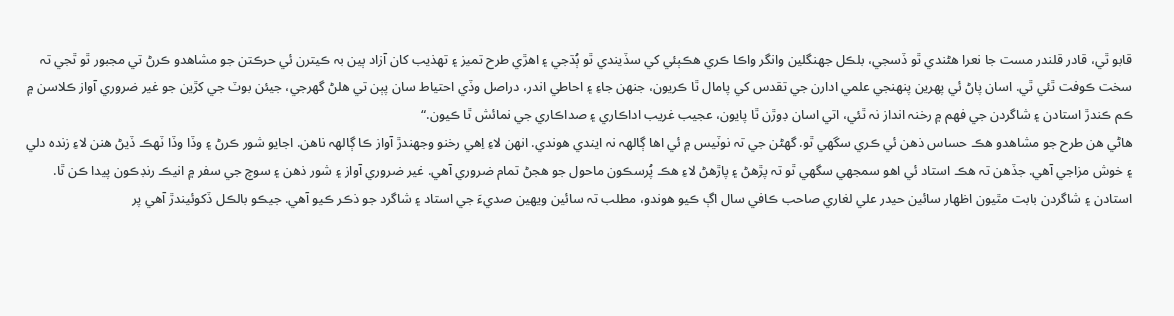قابو ٿي، قادر قلندر مست جا نعرا هڻندي ٿو ڏسجي، بلڪل جهنگلين وانگر واڪا ڪري هڪٻئي کي سڏيندي ٿو ٻُڌجي ۽ اهڙي طرح تميز ۽ تھذيب کان آزاد ٻين بہ ڪيترن ئي حرڪتن جو مشاهدو ڪرڻ تي مجبور ٿو ٿجي تہ سخت ڪوفت ٿئي ٿي. اسان پاڻ ئي پھرين پنھنجي علمي ادارن جي تقدس کي پامال ٿا ڪريون، جنھن جاءِ ۽ احاطي اندر، دراصل وڏي احتياط سان پٻن تي هلڻ گهرجي، جيئن بوٽ جي کڙين جو غير ضروري آواز ڪلاسن ۾ ڪم ڪندڙ استادن ۽ شاگردن جي فھم ۾ رخنہ انداز نہ ٿئي، اتي اسان ڊوڙن ٿا پايون، عجيب غريب اداڪاري ۽ صداڪاري جي نمائش ٿا ڪيون.“
هاڻي هن طرح جو مشاهدو هڪ حساس ذهن ئي ڪري سگهي ٿو. گهڻن جي تہ نوٽيس ۾ ئي اها ڳالھہ نہ ايندي هوندي. انھن لاءِ اِهي رخنو وجهندڙ آواز ڪا ڳالھہ ناهن. اجايو شور ڪرڻ ۽ وڏا وڏا ٽھڪ ڏيڻ هنن لاءِ زندہ دلي ۽ خوش مزاجي آهي. جڏهن تہ هڪ استاد ئي اهو سمجهي سگهي ٿو تہ پڙهڻ ۽ پاڙهڻ لاءِ هڪ پُرسڪون ماحول جو هجڻ تمام ضروري آهي. غير ضروري آواز ۽ شور ذهن ۽ سوچ جي سفر ۾ انيڪ رنڊڪون پيدا ڪن ٿا.
استادن ۽ شاگردن بابت مٿيون اظھار سائين حيدر علي لغاري صاحب ڪافي سال اڳ ڪيو هوندو، مطلب تہ سائين ويھين صديءَ جي استاد ۽ شاگرد جو ذڪر ڪيو آهي. جيڪو بالڪل ڏکوئيندڙ آهي پر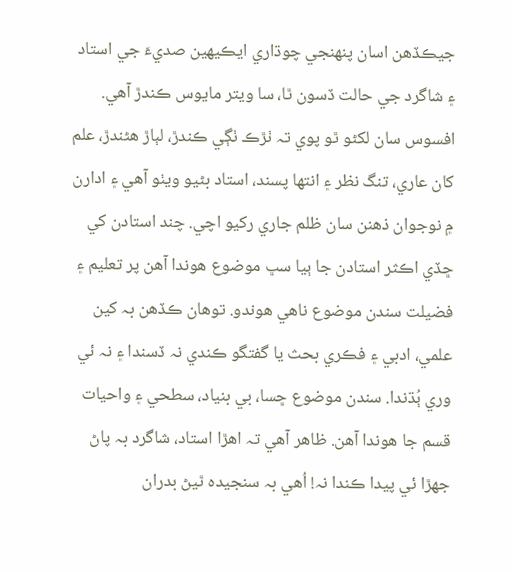جيڪڏهن اسان پنھنجي چوڌاري ايڪيھين صديءَ جي استاد ۽ شاگرد جي حالت ڏسون ٿا، سا ويتر مايوس ڪندڙ آهي. افسوس سان لکڻو ٿو پوي تہ ٺڙڪ ٺڳي ڪندڙ، لٻاڙ هڻندڙ، علم کان عاري، تنگ نظر ۽ انتھا پسند، استاد بڻيو ويٺو آهي ۽ ادارن ۾ نوجوان ذهنن سان ظلم جاري رکيو اچي. چند استادن کي ڇڏي اڪثر استادن جا ٻيا سڀ موضوع هوندا آهن پر تعليم ۽ فضيلت سندن موضوع ناهي هوندو. توهان ڪڏهن بہ کين علمي، ادبي ۽ فڪري بحث يا گفتگو ڪندي نہ ڏسندا ۽ نہ ئي وري ٻُڌندا. سندن موضوع ڇسا، بي بنياد، سطحي ۽ واحيات قسم جا هوندا آهن. ظاهر آهي تہ اهڙا استاد، شاگرد بہ پاڻ جھڙا ئي پيدا ڪندا نہ! اُهي بہ سنجيدہ ٿيڻ بدران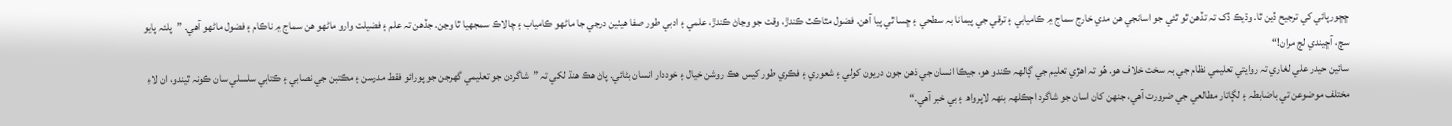ڇڇورپائي کي ترجيح ڏين ٿا. وڌيڪ ڏک تہ تڏهن ٿو ٿئي جو اسانجي هن مدي خارج سماج ۾ ڪاميابي ۽ ترقي جي پيمانا بہ سطحي ۽ ڇسا ٿي پيا آهن. فضول مٿاڪٽ ڪندڙ، وقت جو وڃاڻ ڪندڙ، علمي ۽ ادبي طور صفا هيٺين درجي جا ماڻھو ڪامياب ۽ چالاڪ سمجهيا ٿا وڃن. جڏهن تہ علم ۽ فضيلت وارو ماڻھو هن سماج ۾ ناڪام ۽ فضول ماڻھو آهي. ”پلئہ پايو سچ، آڇيندي لڄ مران!“
سائين حيدر علي لغاري تہ روايتي تعليمي نظام جي بہ سخت خلاف هو. هُو تہ اهڙي تعليم جي ڳالھہ ڪندو هو، جيڪا انسان جي ذهن جون دريون کولي ۽ شعوري ۽ فڪري طور کيس هڪ روشن خيال ۽ خوددار انسان بڻائي. پاڻ هڪ هنڌ لکي تہ ”شاگردن جو تعليمي گهرجن جو پورائو فقط مدرسن ۽ مڪتبن جي نصابي ۽ ڪتابي سلسلي سان ڪونہ ٿيندو، ان لاءِ مختلف موضوعن تي باضابطہ ۽ لڳاتار مطالعي جي ضرورت آهي، جنھن کان اسان جو شاگرد اڄڪلھہ بنھہ لاپرواھ ۽ بي خبر آهي.“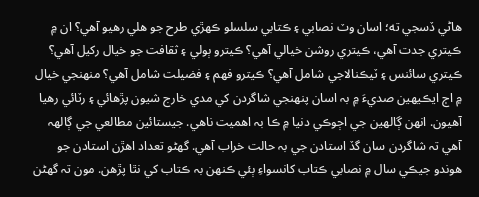هاڻي ڏسجي ته؛ اسان وٽ نصابي ۽ ڪتابي سلسلو ڪھڙي طرح جو هلي رهيو آهي؟ ان ۾ ڪيتري جدت آهي، ڪيتري روشن خيالي آهي؟ ڪيترو ٻولي ۽ ثقافت جو خيال رکيل آهي؟ ڪيتري سائنس ۽ ٽيڪنالاجي شامل آهي؟ ڪيترو فھم ۽ فضيلت شامل آهي؟ منھنجي خيال ۾ اڄ ايڪيھين صديءَ ۾ بہ اسان پنھنجي شاگردن کي مدي خارج شيون پڙهائي ۽ رٽائي رهيا آهيون. انھن ڳالھين جي اڄوڪي دنيا ۾ ڪا بہ اهميت ناهي. جيستائين مطالعي جي ڳالھہ آهي تہ شاگردن سان گڏ استادن جي بہ حالت خراب آهي. گهڻو تعداد اهڙن استادن جو هوندو جيڪي سال ۾ نصابي ڪتاب کانسواءِ ٻئي ڪنھن بہ ڪتاب کي نٿا پڙهن. مون تہ گهڻن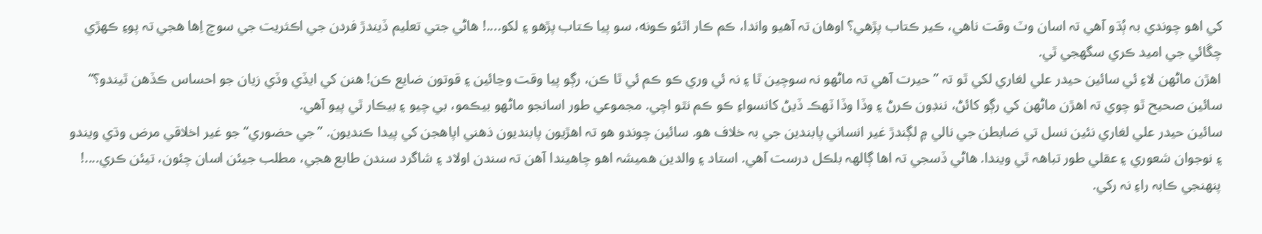کي اهو چوندي بہ ٻُڌو آهي تہ اسان وٽ وقت ناهي، ڪير ڪتاب پڙهي؟ اوهان تہ آهيو واندا، ڪم ڪار اٿئو ڪونه، سو پيا ڪتاب پڙهو ۽ لکو....! هاڻي جتي تعليم ڏيندڙ فردن جي اڪثريت جي سوچ اِها هجي تہ پوءِ ڪھڙي چڱائي جي اميد ڪري سگهجي ٿي.
اهڙن ماڻھن لاءِ ئي سائين حيدر علي لغاري لکي ٿو تہ ”حيرت آهي تہ ماڻھو نہ سوچين ٿا ۽ نہ ئي وري ڪو ڪم ئي ٿا ڪن، رڳو پيا وقت وڃائين ۽ قوتون ضايع ڪن! هنن کي ايڏي وڏي زيان جو احساس ڪڏهن ٿيندو؟“ سائين صحيح ٿو چوي تہ اهڙن ماڻھن کي رڳو کائڻ، ننڊون ڪرڻ ۽ وڏا وڏا ٽھڪ ڏيڻ کانسواءِ ڪو ڪم نٿو اچي. مجموعي طور اسانجو ماڻھو بيڪمو، بي چيو ۽ بيڪار ٿي پيو آهي.
سائين حيدر علي لغاري نئين نسل تي ضابطن جي نالي ۾ لڳندڙ غير انساني پابندين جي بہ خلاف هو. سائين چوندو هو تہ اهڙيون پابنديون ذهني اپاهجن کي پيدا ڪنديون. ”جي حضوري“ جو غير اخلاقي مرض وڌي ويندو ۽ نوجوان شعوري ۽ عقلي طور تباھہ ٿي ويندا. هاڻي ڏسجي تہ اها ڳالھہ بلڪل درست آهي. استاد ۽ والدين هميشہ اهو چاهيندا آهن تہ سندن اولاد ۽ شاگرد سندن طابع هجي، مطلب جيئن اسان چئون، تيئن ڪري....! پنھنجي ڪابہ راءِ نہ رکي.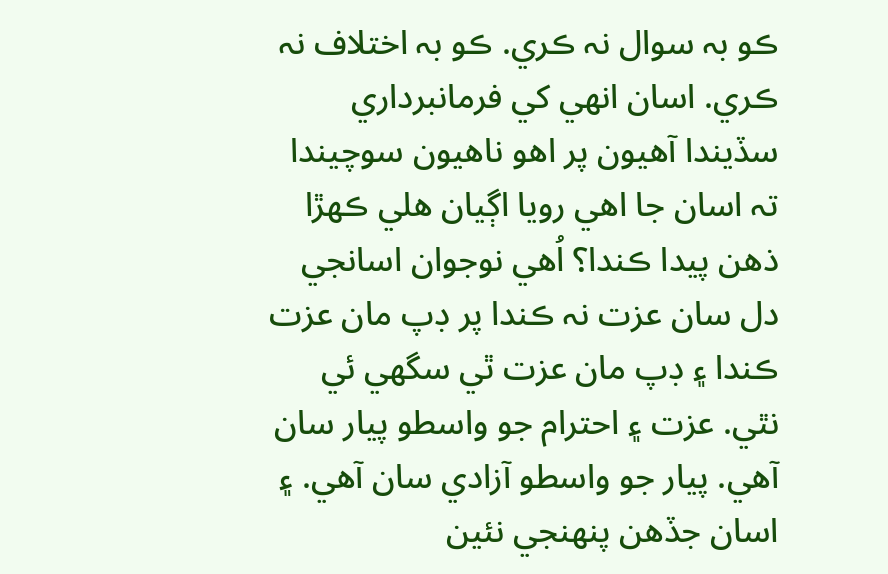ڪو بہ سوال نہ ڪري. ڪو بہ اختلاف نہ ڪري. اسان انھي کي فرمانبرداري سڏيندا آهيون پر اهو ناهيون سوچيندا تہ اسان جا اهي رويا اڳيان هلي ڪھڙا ذهن پيدا ڪندا؟ اُهي نوجوان اسانجي دل سان عزت نہ ڪندا پر ڊپ مان عزت ڪندا ۽ ڊپ مان عزت ٿي سگهي ئي نٿي. عزت ۽ احترام جو واسطو پيار سان آهي. پيار جو واسطو آزادي سان آهي. ۽ اسان جڏهن پنھنجي نئين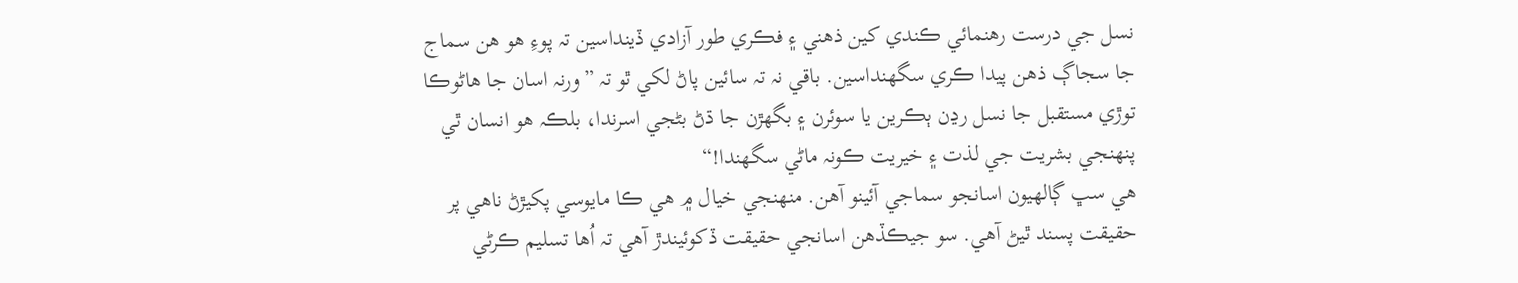نسل جي درست رهنمائي ڪندي کين ذهني ۽ فڪري طور آزادي ڏينداسين تہ پوءِ هو هن سماج جا سجاڳ ذهن پيدا ڪري سگهنداسين. باقي نہ تہ سائين پاڻ لکي ٿو تہ ”ورنہ اسان جا هاڻوڪا توڙي مستقبل جا نسل رڍن ٻڪرين يا سوئرن ۽ بگهڙن جا ڌڻ بڻجي اسرندا، بلڪہ هو انسان ٿي پنھنجي بشريت جي لذت ۽ خيريت ڪونہ ماڻي سگهندا!“
ھي سڀ ڳالھيون اسانجو سماجي آئينو آهن. منھنجي خيال ۾ هي ڪا مايوسي پکيڙڻ ناهي پر حقيقت پسند ٿيڻ آهي. سو جيڪڏهن اسانجي حقيقت ڏکوئيندڙ آهي تہ اُها تسليم ڪرڻي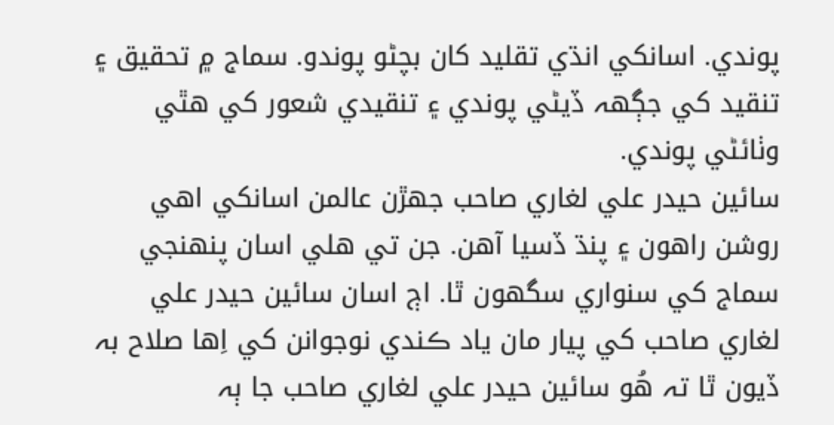پوندي. اسانکي انڌي تقليد کان بچڻو پوندو. سماج ۾ تحقيق ۽ تنقيد کي جڳھہ ڏيڻي پوندي ۽ تنقيدي شعور کي هٿي وٺائڻي پوندي.
سائين حيدر علي لغاري صاحب جهڙن عالمن اسانکي اهي روشن راهون ۽ پنڌ ڏسيا آهن. جن تي هلي اسان پنھنجي سماج کي سنواري سگهون ٿا. اڄ اسان سائين حيدر علي لغاري صاحب کي پيار مان ياد ڪندي نوجوانن کي اِها صلاح بہ ڏيون ٿا تہ هُو سائين حيدر علي لغاري صاحب جا ٻہ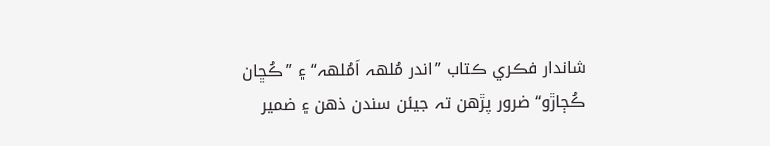شاندار فڪري ڪتاب ”اندر مُلھہ اَمُلھہ“ ۽ ”ڪُڇان ڪُڄاڙو“ ضرور پڙهن تہ جيئن سندن ذهن ۽ ضمير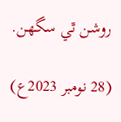روشن ٿي سگهن.

(28 نومبر 2023ع)